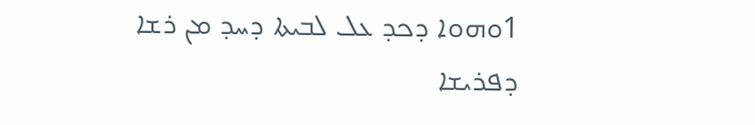1ܘܗܘܐ ܕܟܕ ܥܠ ܠܒܝܬܐ ܕܚܕ ܡܢ ܪܫܐ ܕܦܪܝܫܐ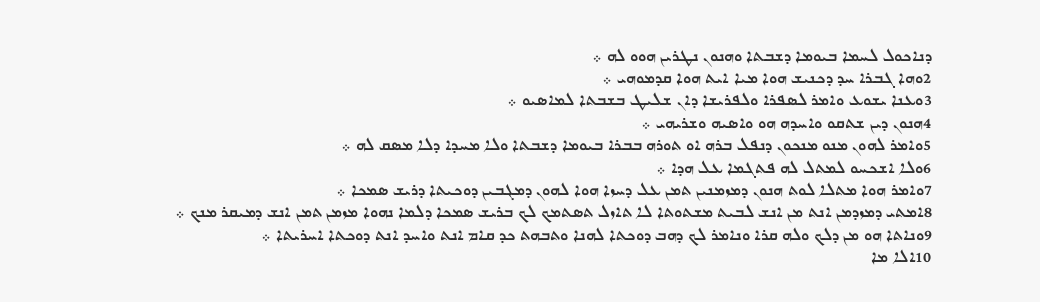ܕܢܐܟܘܠ ܠܚܡܐ ܒܝܘܡܐ ܕܫܒܬܐ ܘܗܢܘܢ ܢܛܪܝܢ ܗܘܘ ܠܗ ܀
2ܘܗܐ ܓܒܪܐ ܚܕ ܕܟܢܝܫ ܗܘܐ ܡܝܐ ܐܝܬ ܗܘܐ ܩܕܡܘܗܝ ܀
3ܘܥܢܐ ܝܫܘܥ ܘܐܡܪ ܠܤܦܪܐ ܘܠܦܪܝܫܐ ܕܐܢ ܫܠܝܛ ܒܫܒܬܐ ܠܡܐܤܝܘ ܀
4ܗܢܘܢ ܕܝܢ ܫܬܩܘ ܘܐܚܕܗ ܗܘ ܘܐܤܝܗ ܘܫܪܝܗܝ ܀
5ܘܐܡܪ ܠܗܘܢ ܡܢܘ ܡܢܟܘܢ ܕܢܦܠ ܒܪܗ ܐܘ ܬܘܪܗ ܒܒܪܐ ܒܝܘܡܐ ܕܫܒܬܐ ܘܠܐ ܡܚܕܐ ܕܠܐ ܡܤܩ ܠܗ ܀
6ܘܠܐ ܐܫܟܚܘ ܠܡܬܠ ܠܗ ܦܬܓܡܐ ܥܠ ܗܕܐ ܀
7ܘܐܡܪ ܗܘܐ ܡܬܠܐ ܠܘܬ ܗܢܘܢ ܕܡܙܡܢܝܢ ܬܡܢ ܥܠ ܕܚܙܐ ܗܘܐ ܠܗܘܢ ܕܡܓܒܝܢ ܕܘܟܝܬܐ ܕܪܝܫ ܤܡܟܐ ܀
8ܐܡܬܝ ܕܡܙܕܡܢ ܐܢܬ ܡܢ ܐܢܫ ܠܒܝܬ ܡܫܬܘܬܐ ܠܐ ܬܐܙܠ ܬܤܬܡܟ ܠܟ ܒܪܝܫ ܤܡܟܐ ܕܠܡܐ ܢܗܘܐ ܡܙܡܢ ܬܡܢ ܐܢܫ ܕܡܝܩܪ ܡܢܟ ܀
9ܘܢܐܬܐ ܗܘ ܡܢ ܕܠܟ ܘܠܗ ܩܪܐ ܘܢܐܡܪ ܠܟ ܕܗܒ ܕܘܟܬܐ ܠܗܢܐ ܘܬܒܗܬ ܟܕ ܩܐܡ ܐܢܬ ܘܐܚܕ ܐܢܬ ܕܘܟܬܐ ܐܚܪܝܬܐ ܀
10ܐܠܐ ܡܐ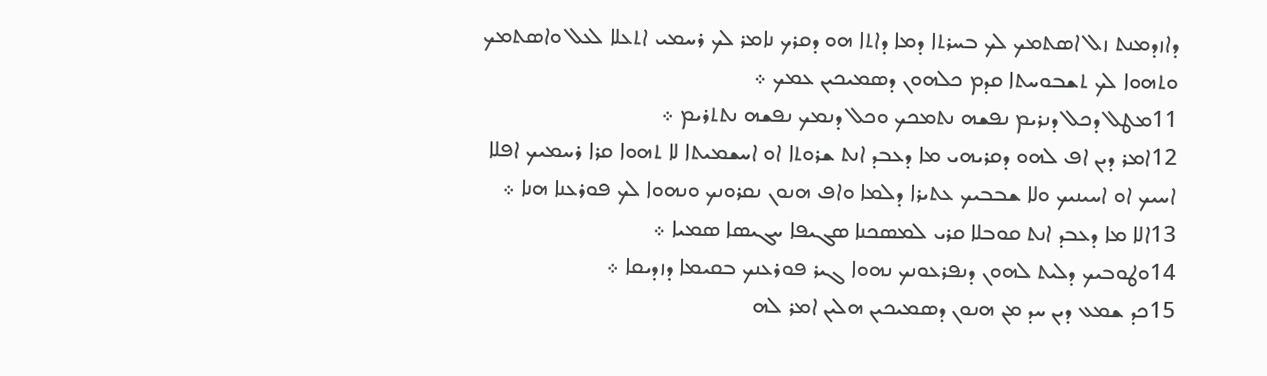ܕܐܙܕܡܢܬ ܙܠ ܐܤܬܡܟ ܠܟ ܒܚܪܬܐ ܕܡܐ ܕܐܬܐ ܗܘ ܕܩܪܟ ܢܐܡܪ ܠܟ ܪܚܡܝ ܐܬܥܠܐ ܠܥܠ ܘܐܤܬܡܟ ܘܬܗܘܐ ܠܟ ܬܫܒܘܚܬܐ ܩܕܡ ܟܠܗܘܢ ܕܤܡܝܟܝܢ ܥܡܟ ܀
11ܡܛܠ ܕܟܠ ܕܢܪܝܡ ܢܦܫܗ ܢܬܡܟܟ ܘܟܠ ܕܢܡܟ ܢܦܫܗ ܢܬܬܪܝܡ ܀
12ܐܡܪ ܕܝܢ ܐܦ ܠܗܘ ܕܩܪܝܗܝ ܡܐ ܕܥܒܕ ܐܢܬ ܫܪܘܬܐ ܐܘ ܐܚܫܡܝܬܐ ܠܐ ܬܗܘܐ ܩܪܐ ܪܚܡܝܟ ܐܦܠܐ ܐܚܝܟ ܐܘ ܐܚܝܢܝܟ ܘܠܐ ܫܒܒܝܟ ܥܬܝܪܐ ܕܠܡܐ ܘܐܦ ܗܢܘܢ ܢܩܪܘܢܟ ܘܢܗܘܐ ܠܟ ܦܘܪܥܢܐ ܗܢܐ ܀
13ܐܠܐ ܡܐ ܕܥܒܕ ܐܢܬ ܩܘܒܠܐ ܩܪܝ ܠܡܤܟܢܐ ܤܓܝܦܐ ܚܓܝܤܐ ܤܡܝܐ ܀
14ܘܛܘܒܝܟ ܕܠܝܬ ܠܗܘܢ ܕܢܦܪܥܘܢܟ ܢܗܘܐ ܓܝܪ ܦܘܪܥܢܟ ܒܩܝܡܐ ܕܙܕܝܩܐ ܀
15ܟܕ ܫܡܥ ܕܝܢ ܚܕ ܡܢ ܗܢܘܢ ܕܤܡܝܟܝܢ ܗܠܝܢ ܐܡܪ ܠܗ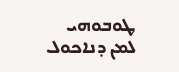ܛܘܒܘܗܝ ܠܡܢ ܕܢܐܟܘܠ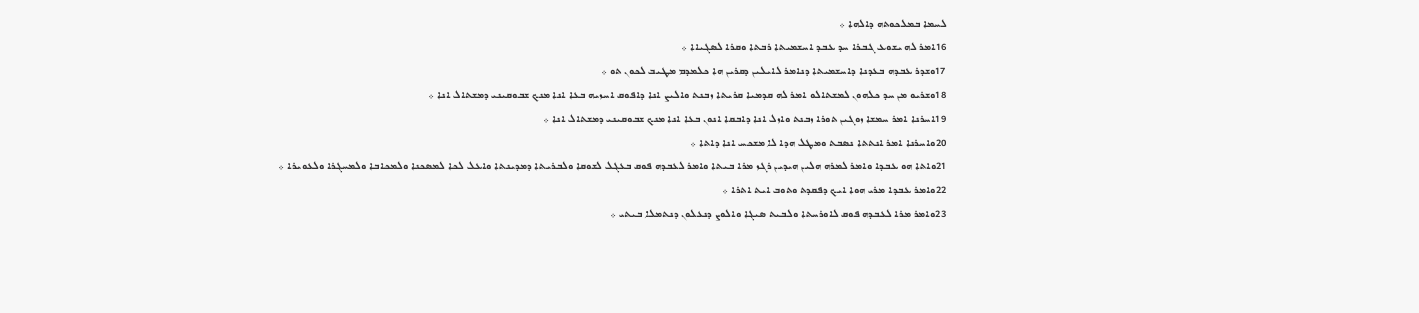ܠܚܡܐ ܒܡܠܟܘܬܗ ܕܐܠܗܐ ܀
16ܐܡܪ ܠܗ ܝܫܘܥ ܓܒܪܐ ܚܕ ܥܒܕ ܐܚܫܡܝܬܐ ܪܒܬܐ ܘܩܪܐ ܠܤܓܝܐܐ ܀
17ܘܫܕܪ ܥܒܕܗ ܒܥܕܢܐ ܕܐܚܫܡܝܬܐ ܕܢܐܡܪ ܠܐܝܠܝܢ ܕܩܪܝܢ ܗܐ ܟܠܡܕܡ ܡܛܝܒ ܠܟܘܢ ܬܘ ܀
18ܘܫܪܝܘ ܡܢ ܚܕ ܟܠܗܘܢ ܠܡܫܬܐܠܘ ܐܡܪ ܠܗ ܩܕܡܝܐ ܩܪܝܬܐ ܙܒܢܬ ܘܐܠܝܨ ܐܢܐ ܕܐܦܘܩ ܐܚܙܝܗ ܒܥܐ ܐܢܐ ܡܢܟ ܫܒܘܩܝܢܝ ܕܡܫܬܐܠ ܐܢܐ ܀
19ܐܚܪܢܐ ܐܡܪ ܚܡܫܐ ܙܘܓܝܢ ܬܘܪܐ ܙܒܢܬ ܘܐܙܠ ܐܢܐ ܕܐܒܩܐ ܐܢܘܢ ܒܥܐ ܐܢܐ ܡܢܟ ܫܒܘܩܝܢܝ ܕܡܫܬܐܠ ܐܢܐ ܀
20ܘܐܚܪܢܐ ܐܡܪ ܐܢܬܬܐ ܢܤܒܬ ܘܡܛܠ ܗܕܐ ܠܐ ܡܫܟܚ ܐܢܐ ܕܐܬܐ ܀
21ܘܐܬܐ ܗܘ ܥܒܕܐ ܘܐܡܪ ܠܡܪܗ ܗܠܝܢ ܗܝܕܝܢ ܪܓܙ ܡܪܐ ܒܝܬܐ ܘܐܡܪ ܠܥܒܕܗ ܦܘܩ ܒܥܓܠ ܠܫܘܩܐ ܘܠܒܪܝܬܐ ܕܡܕܝܢܬܐ ܘܐܥܠ ܠܟܐ ܠܡܤܟܢܐ ܘܠܡܟܐܒܐ ܘܠܡܚܓܪܐ ܘܠܥܘܝܪܐ ܀
22ܘܐܡܪ ܥܒܕܐ ܡܪܝ ܗܘܐ ܐܝܟ ܕܦܩܕܬ ܘܬܘܒ ܐܝܬ ܐܬܪܐ ܀
23ܘܐܡܪ ܡܪܐ ܠܥܒܕܗ ܦܘܩ ܠܐܘܪܚܬܐ ܘܠܒܝܬ ܤܝܓܐ ܘܐܠܘܨ ܕܢܥܠܘܢ ܕܢܬܡܠܐ ܒܝܬܝ ܀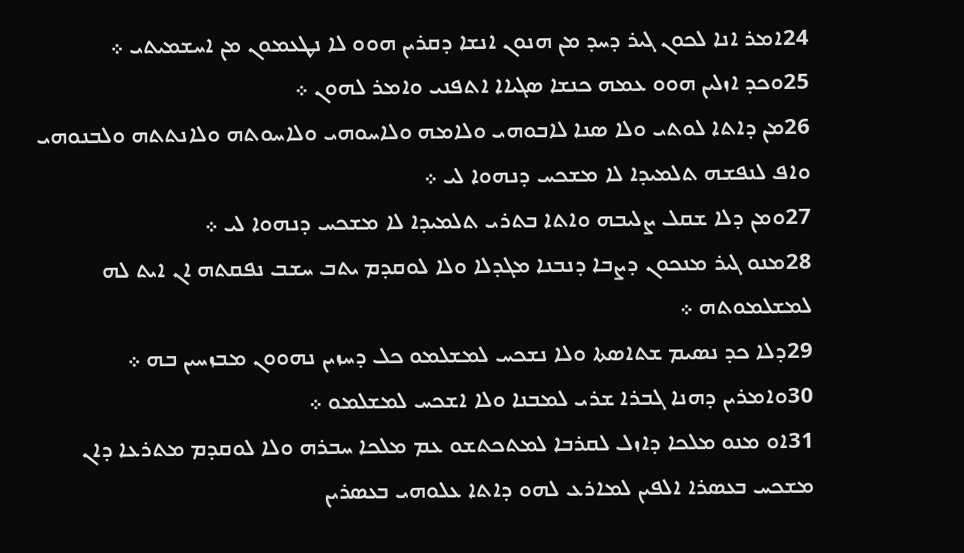24ܐܡܪ ܐܢܐ ܠܟܘܢ ܓܝܪ ܕܚܕ ܡܢ ܗܢܘܢ ܐܢܫܐ ܕܩܪܝܢ ܗܘܘ ܠܐ ܢܛܥܡܘܢ ܡܢ ܐܚܫܡܝܬܝ ܀
25ܘܟܕ ܐܙܠܝܢ ܗܘܘ ܥܡܗ ܟܢܫܐ ܤܓܝܐܐ ܐܬܦܢܝ ܘܐܡܪ ܠܗܘܢ ܀
26ܡܢ ܕܐܬܐ ܠܘܬܝ ܘܠܐ ܤܢܐ ܠܐܒܘܗܝ ܘܠܐܡܗ ܘܠܐܚܘܗܝ ܘܠܐܚܘܬܗ ܘܠܐܢܬܬܗ ܘܠܒܢܘܗܝ ܘܐܦ ܠܢܦܫܗ ܬܠܡܝܕܐ ܠܐ ܡܫܟܚ ܕܢܗܘܐ ܠܝ ܀
27ܘܡܢ ܕܠܐ ܫܩܠ ܨܠܝܒܗ ܘܐܬܐ ܒܬܪܝ ܬܠܡܝܕܐ ܠܐ ܡܫܟܚ ܕܢܗܘܐ ܠܝ ܀
28ܡܢܘ ܓܝܪ ܡܢܟܘܢ ܕܨܒܐ ܕܢܒܢܐ ܡܓܕܠܐ ܘܠܐ ܠܘܩܕܡ ܝܬܒ ܚܫܒ ܢܦܩܬܗ ܐܢ ܐܝܬ ܠܗ ܠܡܫܠܡܘܬܗ ܀
29ܕܠܐ ܟܕ ܢܤܝܡ ܫܬܐܤܬܐ ܘܠܐ ܢܫܟܚ ܠܡܫܠܡܘ ܟܠ ܕܚܙܝܢ ܢܗܘܘܢ ܡܒܙܚܝܢ ܒܗ ܀
30ܘܐܡܪܝܢ ܕܗܢܐ ܓܒܪܐ ܫܪܝ ܠܡܒܢܐ ܘܠܐ ܐܫܟܚ ܠܡܫܠܡܘ ܀
31ܐܘ ܡܢܘ ܡܠܟܐ ܕܐܙܠ ܠܩܪܒܐ ܠܡܬܟܬܫܘ ܥܡ ܡܠܟܐ ܚܒܪܗ ܘܠܐ ܠܘܩܕܡ ܡܬܪܥܐ ܕܐܢ ܡܫܟܚ ܒܥܤܪܐ ܐܠܦܝܢ ܠܡܐܪܥ ܠܗܘ ܕܐܬܐ ܥܠܘܗܝ ܒܥܤܪܝܢ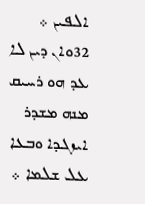ܐܠܦܝܢ ܀
32ܘܐܢ ܕܝܢ ܠܐ ܥܕ ܗܘ ܪܚܝܩ ܡܢܗ ܡܫܕܪ ܐܝܙܓܕܐ ܘܒܥܐ ܥܠ ܫܠܡܐ ܀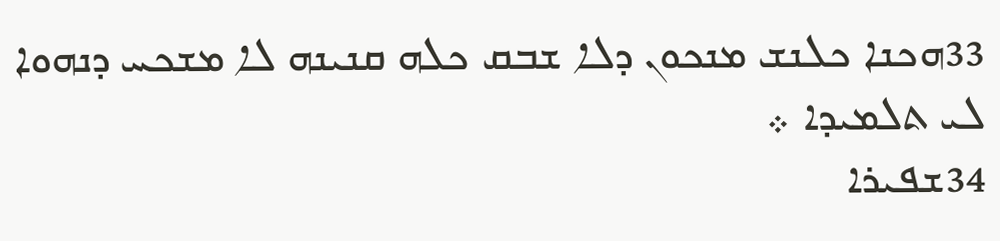33ܗܟܢܐ ܟܠܢܫ ܡܢܟܘܢ ܕܠܐ ܫܒܩ ܟܠܗ ܩܢܝܢܗ ܠܐ ܡܫܟܚ ܕܢܗܘܐ ܠܝ ܬܠܡܝܕܐ ܀
34ܫܦܝܪܐ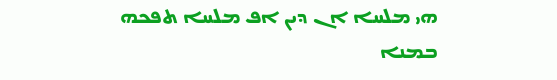ܗܝ ܡܠܚܐ ܐܢ ܕܝܢ ܐܦ ܡܠܚܐ ܬܦܟܗ ܒܡܢܐ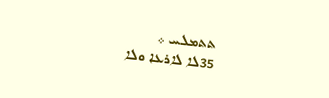ܬܬܡܠܚ ܀
35ܠܐ ܠܐܪܥܐ ܘܠܐ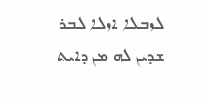ܠܙܒܠܐ ܐܙܠܐ ܠܒܪ ܫܕܝܢ ܠܗ ܡܢ ܕܐܝܬ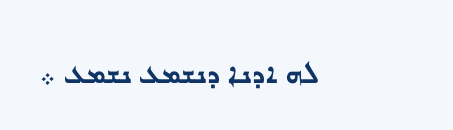ܠܗ ܐܕܢܐ ܕܢܫܡܥ ܢܫܡܥ ܀